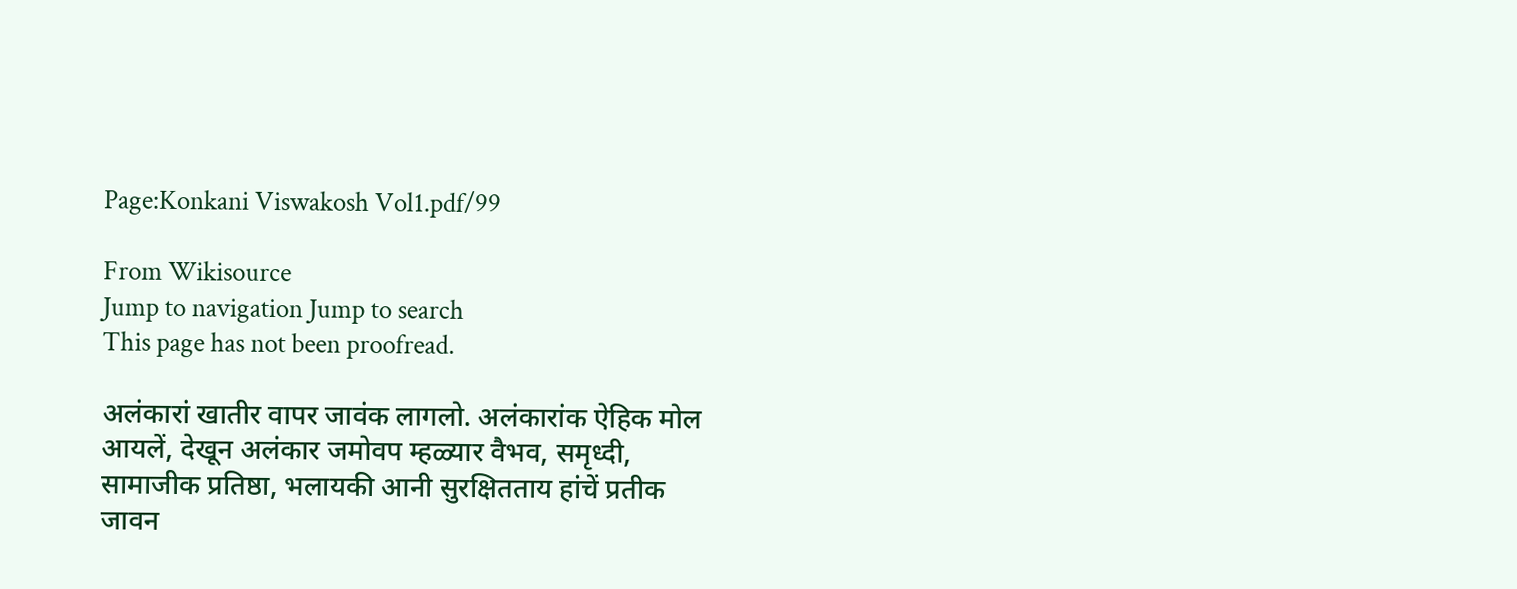Page:Konkani Viswakosh Vol1.pdf/99

From Wikisource
Jump to navigation Jump to search
This page has not been proofread.

अलंकारां खातीर वापर जावंक लागलो. अलंकारांक ऐहिक मोल आयलें, देखून अलंकार जमोवप म्हळ्यार वैभव, समृध्दी, सामाजीक प्रतिष्ठा, भलायकी आनी सुरक्षितताय हांचें प्रतीक जावन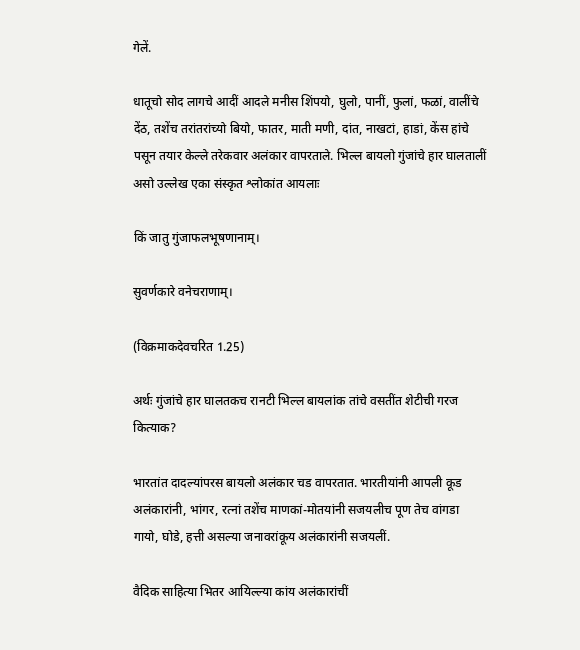गेलें.

धातूचो सोद लागचे आदीं आदले मनीस शिंपयो, घुलो, पानीं, फुलां, फळां, वालींचे देंठ, तशेंच तरांतरांच्यो बियो, फातर, माती मणी, दांत, नाखटां, हाडां, केंस हांचे पसून तयार केल्ले तरेकवार अलंकार वापरताले. भिल्ल बायलो गुंजांचे हार घालतालीं असो उल्लेख एका संस्कृत श्लोकांत आयलाः

किं जातु गुंजाफलभूषणानाम्।

सुवर्णकारे वनेचराणाम्।

(विक्रमाकदेवचरित 1.25)

अर्थः गुंजांचे हार घालतकच रानटी भिल्ल बायलांक तांचे वसतींत शेटीची गरज कित्याक?

भारतांत दादल्यांपरस बायलो अलंकार चड वापरतात. भारतीयांनी आपली कूड अलंकारांनी, भांगर, रत्नां तशेंच माणकां-मोतयांनी सजयलीच पूण तेच वांगडा गायो, घोडे, हत्ती असल्या जनावरांकूय अलंकारांनी सजयलीं.

वैदिक साहित्या भितर आयिल्ल्या कांय अलंकारांचीं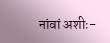नांवां अशीः-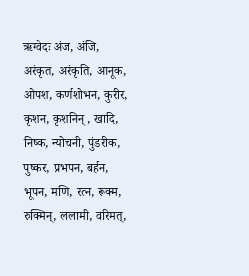ऋग्वेदः अंज, अंजि, अरंकृत, अरंकृति, आनूक, ओपश, कर्णशोभन, कुरीर, कृशन, कृशनिन् , खादि, निष्क, न्योचनी, पुंडरीक, पुष्कर, प्रभपन, बर्हन, भूपन, मणि, रत्न, रूक्म, रुक्मिन्, ललामी, वरिमत्,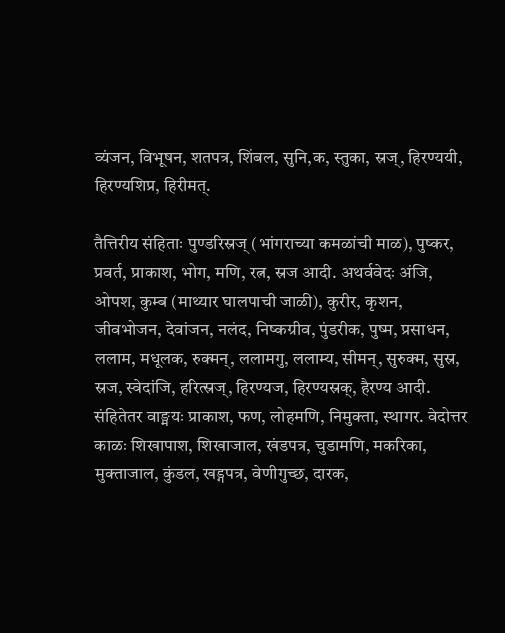व्यंजन, विभूषन, शतपत्र, शिंबल, सुनि,क, स्तुका, स्रज्, हिरण्ययी, हिरण्यशिप्र, हिरीमत्.

तैत्तिरीय संहिताः पुण्डरिस्रज् (भांगराच्या कमळांची माळ), पुष्कर, प्रवर्त, प्राकाश, भोग, मणि, रत्न, स्रज आदी. अथर्ववेदः अंजि, ओपश, कुम्ब (माथ्यार घालपाची जाळी), कुरीर, कृशन, जीवभोजन, देवांजन, नलंद, निष्कग्रीव, पुंडरीक, पुष्म, प्रसाधन, ललाम, मधूलक, रुक्मन्, ललामगु, ललाम्य, सीमन्, सुरुक्म, सुस्र, स्रज, स्वेदांजि, हरित्स्रज्, हिरण्यज, हिरण्यस्रक्, हैरण्य आदी. संहितेतर वाङ्मयः प्राकाश, फण, लोहमणि, निमुक्ता, स्थागर. वेदोत्तर काळः शिखापाश, शिखाजाल, खंडपत्र, चुडामणि, मकरिका, मुक्ताजाल, कुंडल, खड्गपत्र, वेणीगुच्छ, दारक,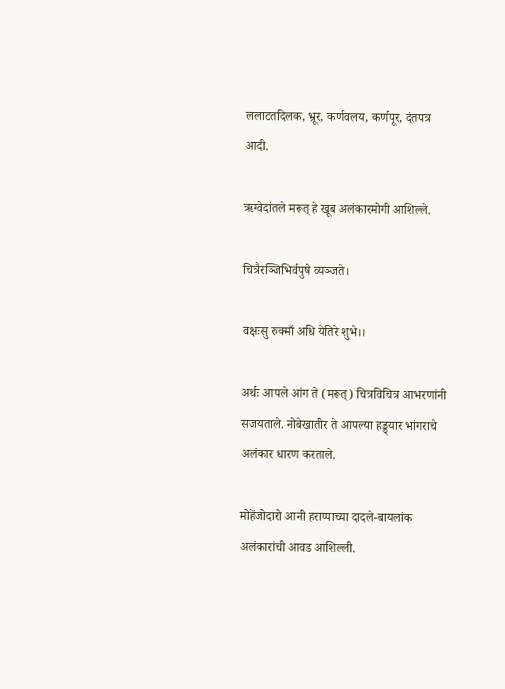ललाटतदिलक, भ्रूर, कर्णवलय, कर्णपूर, दंतपत्र आदी.

ऋग्वेदांतले मरूत् हे खूब अलंकारमोगी आशिल्ले.

चित्रैरञ्जिभिर्वपुषे व्यञ्जते।

वक्षःसु रुक्माँ अधि येतिरे शुभे।।

अर्थः आपले आंग ते (मरूत्) चित्रविचित्र आभरणांनी सजयताले. नोबेखातीर ते आपल्या हड्ड्यार भांगराचे अलंकार धारण करताले.

मोहेंजोदारो आनी हराप्पाच्या दादले-बायलांक अलंकारांची आवड आशिल्ली.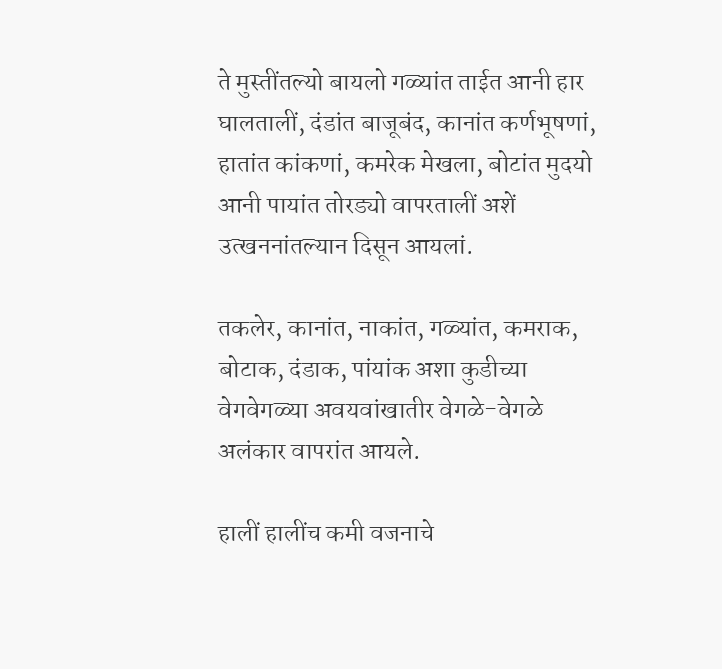ते मुस्तींतल्यो बायलो गळ्यांत ताईत आनी हार घालतालीं, दंडांत बाजूबंद, कानांत कर्णभूषणां, हातांत कांकणां, कमरेक मेखला, बोटांत मुदयो आनी पायांत तोरड्यो वापरतालीं अशें उत्खननांतल्यान दिसून आयलां.

तकलेर, कानांत, नाकांत, गळ्यांत, कमराक, बोटाक, दंडाक, पांयांक अशा कुडीच्या वेगवेगळ्या अवयवांखातीर वेगळे-वेगळे अलंकार वापरांत आयले.

हालीं हालींच कमी वजनाचे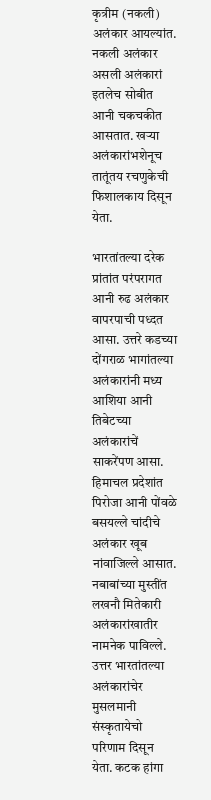कृत्रीम (नकली) अलंकार आयल्यांत. नकली अलंकार असली अलंकारां इतलेच सोबीत आनी चकचकीत आसतात. खऱ्या अलंकारांभशेनूच तातूंतय रचणुकेची फिशालकाय दिसून येता.

भारतांतल्या दरेक प्रांतांत परंपरागत आनी रुढ अलंकार वापरपाची पध्दत आसा. उत्तरे कडच्या दोंगराळ भागांतल्या अलंकारांनी मध्य आशिया आनी तिबेटच्या अलंकारांचें साकरेंपण आसा. हिमाचल प्रदेशांत पिरोजा आनी पोंवळे बसयल्ले चांदीचे अलंकार खूब नांवाजिल्ले आसात. नबाबांच्या मुस्तींत लखनौ मितेकारी अलंकारांखातीर नामनेक पाविल्ले. उत्तर भारतांतल्या अलंकारांचेर मुसलमानी संस्कृतायेचो परिणाम दिसून येता. कटक हांगा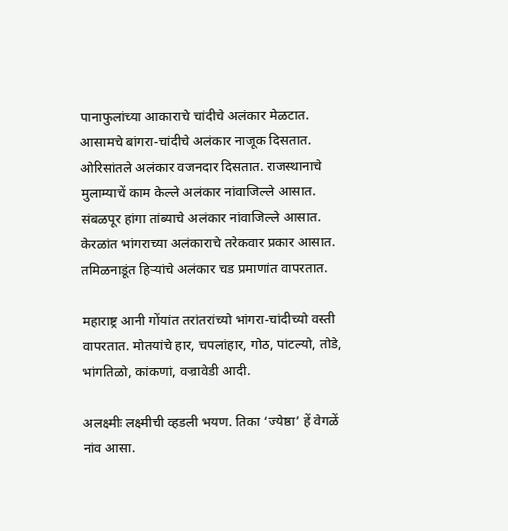पानाफुलांच्या आकाराचे चांदीचे अलंकार मेळटात. आसामचे बांगरा-चांदीचे अलंकार नाजूक दिसतात. ओरिसांतले अलंकार वजनदार दिसतात. राजस्थानाचे मुलाम्याचें काम केल्ले अलंकार नांवाजिल्ले आसात. संबळपूर हांगा तांब्याचे अलंकार नांवाजिल्ले आसात. केरळांत भांगराच्या अलंकाराचे तरेकवार प्रकार आसात. तमिळनाडूंत हिऱ्यांचे अलंकार चड प्रमाणांत वापरतात.

महाराष्ट्र आनी गोंयांत तरांतरांच्यो भांगरा-चांदीच्यो वस्ती वापरतात. मोतयांचे हार, चपलांहार, गोठ, पांटल्यो, तोडे, भांगतिळो, कांकणां, वज्रावेडी आदी.

अलक्ष्मीः लक्ष्मीची व्हडली भयण. तिका ‘ज्येष्ठा’ हें वेगळें नांव आसा.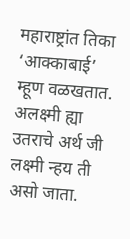महाराष्ट्रांत तिका ‘आक्काबाई’ म्हूण वळखतात. अलक्ष्मी ह्या उतराचे अर्थ जी लक्ष्मी न्हय ती असो जाता.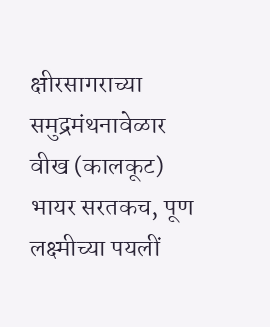क्षीरसागराच्या समुद्रमंथनावेळार वीख (कालकूट) भायर सरतकच, पूण लक्ष्मीच्या पयलीं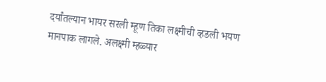दर्यांतल्यान भायर सरली म्हूण तिका लक्ष्मीची व्हडली भयण मानपाक लागले. अलक्ष्मी म्हळ्यार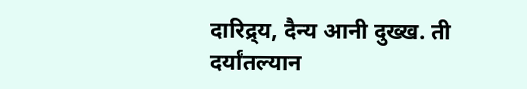दारिद्र्य, दैन्य आनी दुख्ख. ती दर्यांतल्यान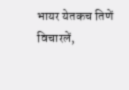भायर येतकच तिणें विचारलें,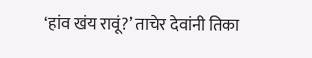‘हांव खंय रावूं?’ ताचेर देवांनी तिका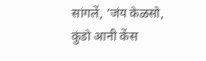सांगलें, ‘जंय केळसो, कुंडो आनी केंस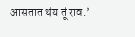आसतात थंय तूं राव.’